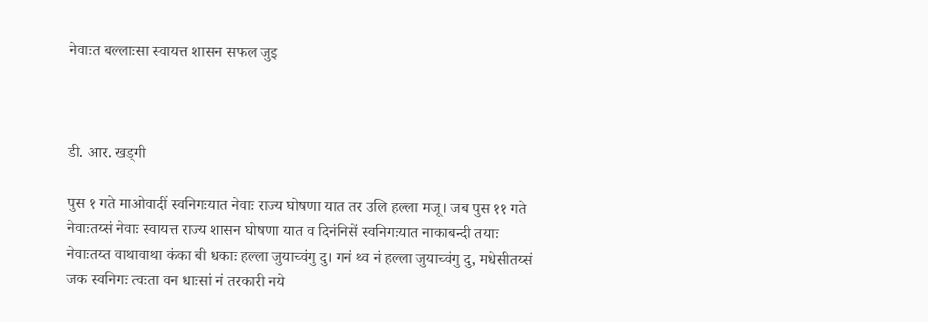नेवाःत बल्लाःसा स्वायत्त शासन सफल जुइ



डी. आर. खड्गी

पुस १ गते माओवादीं स्वनिगःयात नेवाः राज्य घोषणा यात तर उलि हल्ला मजू। जब पुस ११ गते नेवाःतय्सं नेवाः स्वायत्त राज्य शासन घोषणा यात व दिनंनिसें स्वनिगःयात नाकाबन्दी तयाः नेवाःतय्त वाथावाथा कंका बी धकाः हल्ला जुयाच्वंगु दु। गनं थ्व नं हल्ला जुयाच्वंगु दु, मधेसीतय्सं जक स्वनिगः त्वःता वन धाःसां नं तरकारी नये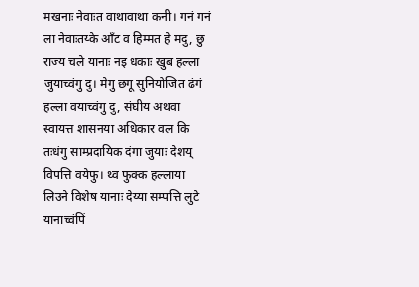मखनाः नेवाःत वाथावाथा कनी। गनं गनं ला नेवाःतय्के आँट व हिम्मत हे मदु, छु राज्य चले यानाः नइ धकाः खुब हल्ला जुयाच्वंगु दु। मेगु छगू सुनियोजित ढंगं हल्ला वयाच्वंगु दु, संघीय अथवा स्वायत्त शासनया अधिकार वल कि तःधंगु साम्प्रदायिक दंगा जुयाः देशय् विपत्ति वयेफु। थ्व फुक्क हल्लाया लिउने विशेष यानाः देय्या सम्पत्ति लुटे यानाच्वंपिं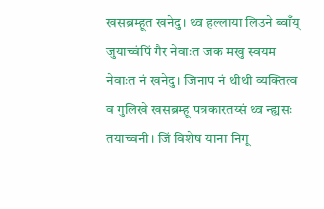खसब्रम्हूत खनेदु। थ्व हल्लाया लिउने ब्वाँय् जुयाच्वंपिं गैर नेवाःत जक मखु स्वयम नेवाःत नं खनेदु। जिनाप नं थीथी व्यक्तित्व व गुलिखे खसब्रम्हू पत्रकारतय्सं थ्व न्ह्यसः तयाच्वनी। जिं विशेष याना निगू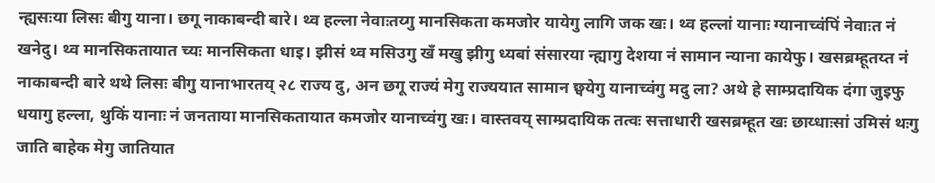न्ह्यसःया लिसः बीगु याना। छगू नाकाबन्दी बारे। थ्व हल्ला नेवाःतय्गु मानसिकता कमजोर यायेगु लागि जक खः। थ्व हल्लां यानाः ग्यानाच्वंपिं नेवाःत नं खनेदु। थ्व मानसिकतायात च्यः मानसिकता धाइ। झीसं थ्व मसिउगु खँ मखु झीगु ध्यबां संसारया न्ह्यागु देशया नं सामान न्याना कायेफु। खसब्रम्हूतय्त नं नाकाबन्दी बारे थथे लिसः बीगु यानाभारतय् २८ राज्य दु, अन छगू राज्यं मेगु राज्ययात सामान छ्वयेगु यानाच्वंगु मदु ला? अथे हे साम्प्रदायिक दंगा जुइफु धयागु हल्ला, थुकिं यानाः नं जनताया मानसिकतायात कमजोर यानाच्वंगु खः। वास्तवय् साम्प्रदायिक तत्वः सत्ताधारी खसब्रम्हूत खः छाय्धाःसां उमिसं थःगु जाति बाहेक मेगु जातियात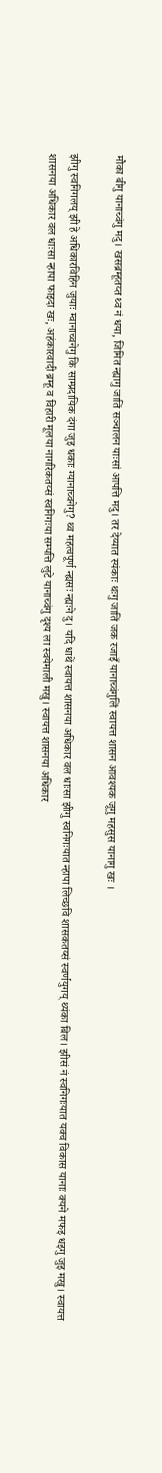मौका बीगु यानाच्वंगु मदु। खसब्रम्हूतय्त थ्व नं धया, जिमित न्ह्यागु जातिं सञ्चालन याःसां आपत्ति मदु। तर देय्यात स्यंकाः थःगु जातिं जक रजाइँ यानाच्वंगुलिं स्वायत्त शासन आवश्यक जूगु महसुस यानागु खः ।

झीगु स्वनिगलय् झी हे अधिकारविहिन जुयाः म्वानाच्वनेगु कि साम्प्रदायिक दंगा जुइ धकाः ग्यानाच्वनेगु? थ्व महत्वपूर्ण न्ह्यसः न्ह्यःने दु। यदि धाथें स्वायत्त शासनया अधिकार वल धाःसा झीगु स्वनिगःयात न्हापा लिच्छवि शासकतय्सं स्वर्णयुगय् थ्यंका बिल। झीसं नं स्वनिगःयात यक्व विकास यानाः क्यने मफइ धइगु जुइ मखु। स्वायत्त शासनया अधिकार वल धाःसा न्हापा फाइदा खः, अहंकारवादी ब्रम्हू व विहारी मूलया नागरिकतय्सं स्वनिगःया सम्पत्ति लुटे यानाच्वंगु दृश्य ला स्वयेमाली मखु। स्वायत्त शासनया अधिकार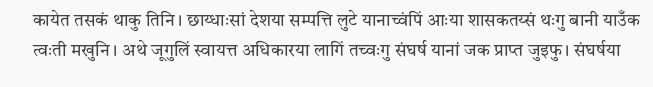कायेत तसकं थाकु तिनि। छाय्धाःसां देशया सम्पत्ति लुटे यानाच्वंपिं आःया शासकतय्सं थःगु बानी याउँक त्वःती मखुनि। अथे जूगुलिं स्वायत्त अधिकारया लागिं तच्वःगु संघर्ष यानां जक प्राप्त जुइफु। संघर्षया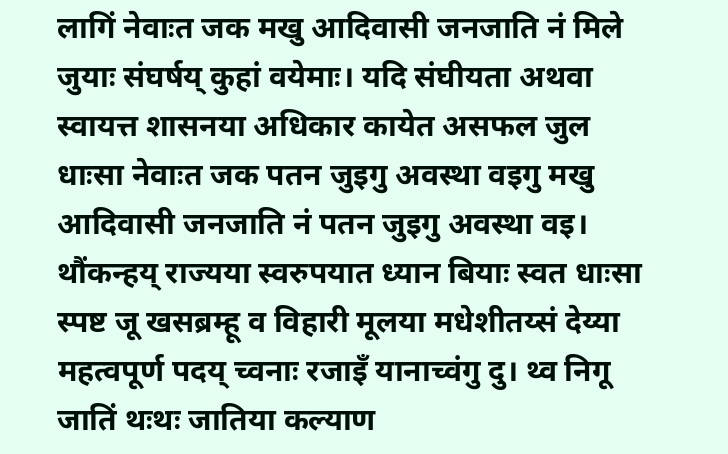लागिं नेवाःत जक मखु आदिवासी जनजाति नं मिले जुयाः संघर्षय् कुहां वयेमाः। यदि संघीयता अथवा स्वायत्त शासनया अधिकार कायेत असफल जुल धाःसा नेवाःत जक पतन जुइगु अवस्था वइगु मखु आदिवासी जनजाति नं पतन जुइगु अवस्था वइ। थौंकन्हय् राज्यया स्वरुपयात ध्यान बियाः स्वत धाःसा स्पष्ट जू खसब्रम्हू व विहारी मूलया मधेशीतय्सं देय्या महत्वपूर्ण पदय् च्वनाः रजाइँ यानाच्वंगु दु। थ्व निगू जातिं थःथः जातिया कल्याण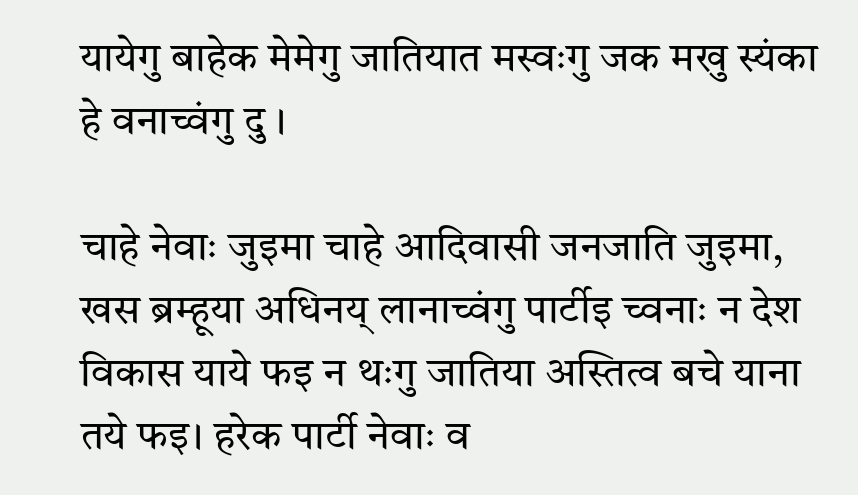यायेगु बाहेक मेमेगु जातियात मस्वःगु जक मखु स्यंका हे वनाच्वंगु दु ।

चाहे नेवाः जुइमा चाहे आदिवासी जनजाति जुइमा, खस ब्रम्हूया अधिनय् लानाच्वंगु पार्टीइ च्वनाः न देश विकास याये फइ न थःगु जातिया अस्तित्व बचे याना तये फइ। हरेक पार्टी नेवाः व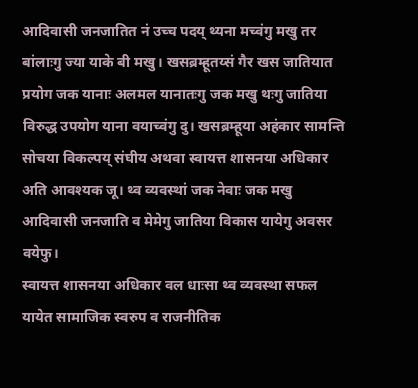आदिवासी जनजातित नं उच्च पदय् थ्यना मच्वंगु मखु तर बांलाःगु ज्या याके बी मखु। खसब्रम्हूतय्सं गैर खस जातियात प्रयोग जक यानाः अलमल यानातःगु जक मखु थःगु जातिया विरुद्ध उपयोग याना वयाच्वंगु दु। खसब्रम्हूया अहंकार सामन्ति सोचया विकल्पय् संघीय अथवा स्वायत्त शासनया अधिकार अति आवश्यक जू। थ्व व्यवस्थां जक नेवाः जक मखु आदिवासी जनजाति व मेमेगु जातिया विकास यायेगु अवसर वयेफु।
स्वायत्त शासनया अधिकार वल धाःसा थ्व व्यवस्था सफल यायेत सामाजिक स्वरुप व राजनीतिक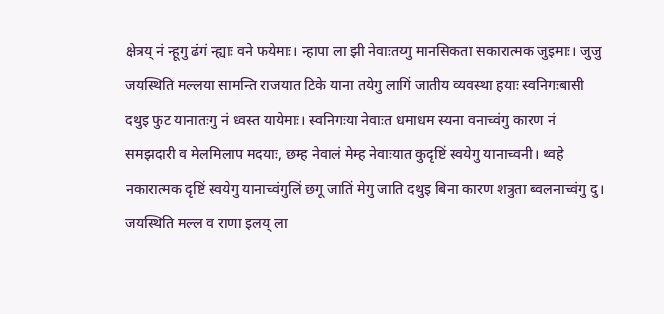क्षेत्रय् नं न्हूगु ढंगं न्ह्याः वने फयेमाः। न्हापा ला झी नेवाःतय्गु मानसिकता सकारात्मक जुइमाः। जुजु जयस्थिति मल्लया सामन्ति राजयात टिके याना तयेगु लागिं जातीय व्यवस्था हयाः स्वनिगःबासी दथुइ फुट यानातःगु नं ध्वस्त यायेमाः। स्वनिगःया नेवाःत धमाधम स्यना वनाच्वंगु कारण नं समझदारी व मेलमिलाप मदयाः, छम्ह नेवालं मेम्ह नेवाःयात कुदृष्टिं स्वयेगु यानाच्वनी। थ्वहे नकारात्मक दृष्टिं स्वयेगु यानाच्वंगुलिं छगू जातिं मेगु जाति दथुइ बिना कारण शत्रुता ब्वलनाच्वंगु दु। जयस्थिति मल्ल व राणा इलय् ला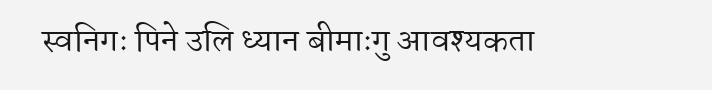स्वनिगः पिने उलि ध्यान बीमाःगु आवश्यकता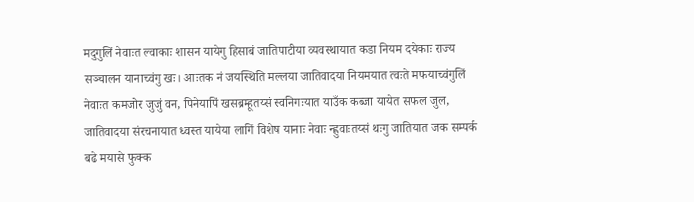मदुगुलिं नेवाःत ल्वाकाः शासन यायेगु हिसाबं जातिपाटीया व्यवस्थायात कडा नियम दयेकाः राज्य सञ्चालन यानाच्वंगु खः। आःतक नं जयस्थिति मल्लया जातिवादया नियमयात त्वःते मफयाच्वंगुलिं नेवाःत कमजोर जुजुं वन, पिनेयापिं खसब्रम्हूतय्सं स्वनिगःयात याउँक कब्जा यायेत सफल जुल, जातिवादया संरचनायात ध्वस्त यायेया लागिं विशेष यानाः नेवाः न्ह्लुवाःतय्सं थःगु जातियात जक सम्पर्क बढे मयासे फुक्क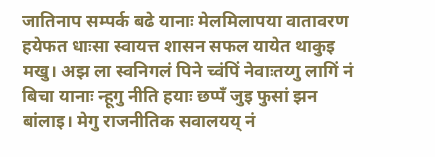जातिनाप सम्पर्क बढे यानाः मेलमिलापया वातावरण हयेफत धाःसा स्वायत्त शासन सफल यायेत थाकुइ मखु। अझ ला स्वनिगलं पिने च्वंपिं नेवाःतय्गु लागिं नं बिचा यानाः न्हूगु नीति हयाः छप्पँ जुइ फुसां झन बांलाइ। मेगु राजनीतिक सवालयय् नं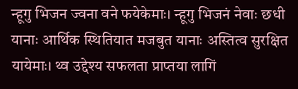न्हूगु भिजन ज्वना वने फयेकेमाः। न्हूगु भिजनं नेवाः छधी यानाः आर्थिक स्थितियात मजबुत यानाः अस्तित्व सुरक्षित यायेमाः। थ्व उद्देश्य सफलता प्राप्तया लागिं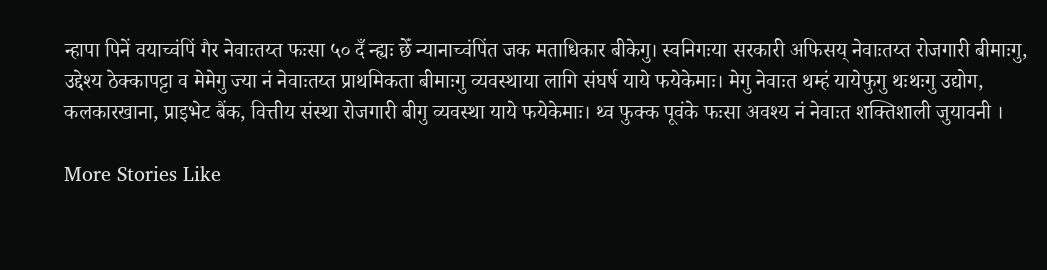न्हापा पिनें वयाच्वंपिं गैर नेवाःतय्त फःसा ५० दँ न्ह्यः छेँ न्यानाच्वंपिंत जक मताधिकार बीकेगु। स्वनिगःया सरकारी अफिसय् नेवाःतय्त रोजगारी बीमाःगु, उद्देश्य ठेक्कापट्टा व मेमेगु ज्या नं नेवाःतय्त प्राथमिकता बीमाःगु व्यवस्थाया लागि संघर्ष याये फयेकेमाः। मेगु नेवाःत थम्हं यायेफुगु थःथःगु उद्योग, कलकारखाना, प्राइभेट बैंक, वित्तीय संस्था रोजगारी बीगु व्यवस्था याये फयेकेमाः। थ्व फुक्क पूवंके फःसा अवश्य नं नेवाःत शक्तिशाली जुयावनी ।

More Stories Like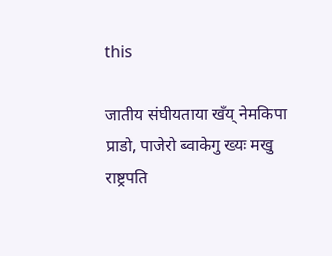this

जातीय संघीयताया खँय् नेमकिपा
प्राडो, पाजेरो ब्वाकेगु ख्यः मखु
राष्ट्रपति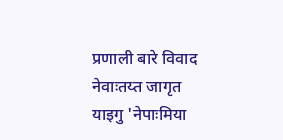प्रणाली बारे विवाद
नेवाःतय्त जागृत याइगु 'नेपाःमिया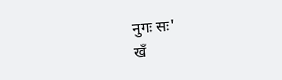नुगः सः'
खँ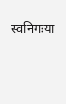स्वनिगःया